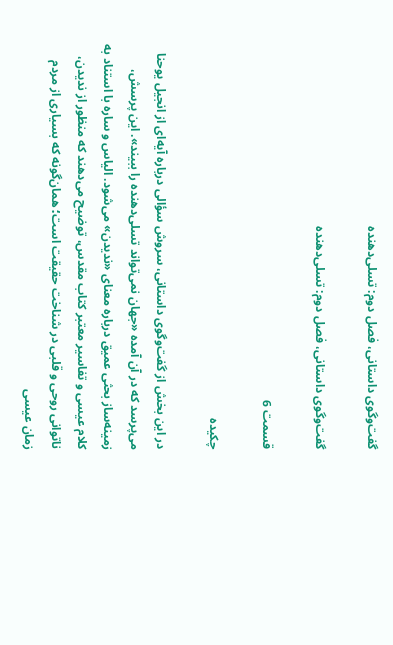گفت‌وگوی داستانی، فصل دوم: تسلی‌دهنده

گفت‌وگوی داستانی، فصل دوم: تسلی‌دهنده

قسمت 6

چکیده

در این بخش از گفت‌وگوی داستانی، سروش سؤالی درباره آیه‌ای از انجیل یوحنا می‌پرسد که در آن آمده «جهان نمی‌تواند تسلی‌دهنده را ببیند». این پرسش، زمینه‌ساز بحثی عمیق درباره معنای «ندیدن» می‌شود. الیاس و ساره با استناد به کلام عیسی و تفاسیر معتبر کتاب مقدس، توضیح می‌دهند که منظور از ندیدن، ناتوانی روحی و قلبی در شناخت حقیقت است؛ همان‌گونه که بسیاری از مردم زمان عیسی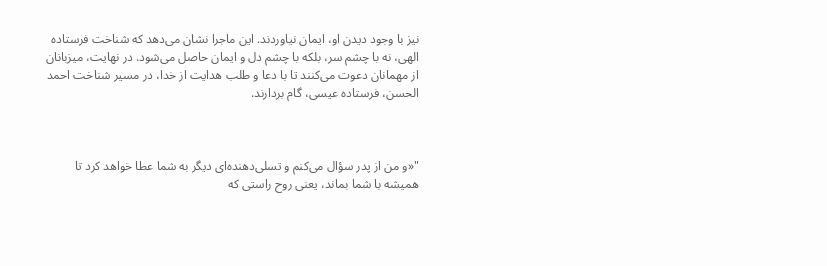نیز با وجود دیدن او، ایمان نیاوردند. این ماجرا نشان می‌دهد که شناخت فرستاده الهی، نه با چشم سر، بلکه با چشم دل و ایمان حاصل می‌شود. در نهایت، میزبانان از مهمانان دعوت می‌کنند تا با دعا و طلب هدایت از خدا، در مسیر شناخت احمد الحسن، فرستاده عیسی، گام بردارند.



"«و من از پدر سؤال می‌کنم و تسلی‌دهنده‌ای دیگر به شما عطا خواهد کرد تا همیشه با شما بماند، یعنی روح راستی که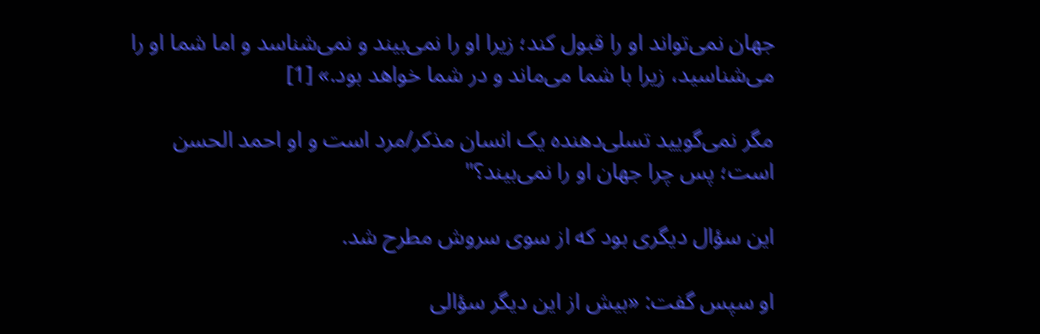جهان نمی‌تواند او را قبول کند؛ زیرا او را نمی‌بیند و نمی‌شناسد و اما شما او را می‌شناسید، زیرا با شما می‌ماند و در شما خواهد بود.» [1]

مگر نمی‌گویید تسلی‌دهنده یک انسان مذکر/مرد است و او احمد الحسن است؛ پس چرا جهان او را نمی‌بیند؟"

این سؤال دیگری بود که از سوی سروش مطرح شد.

او سپس گفت: «بیش از این دیگر سؤالی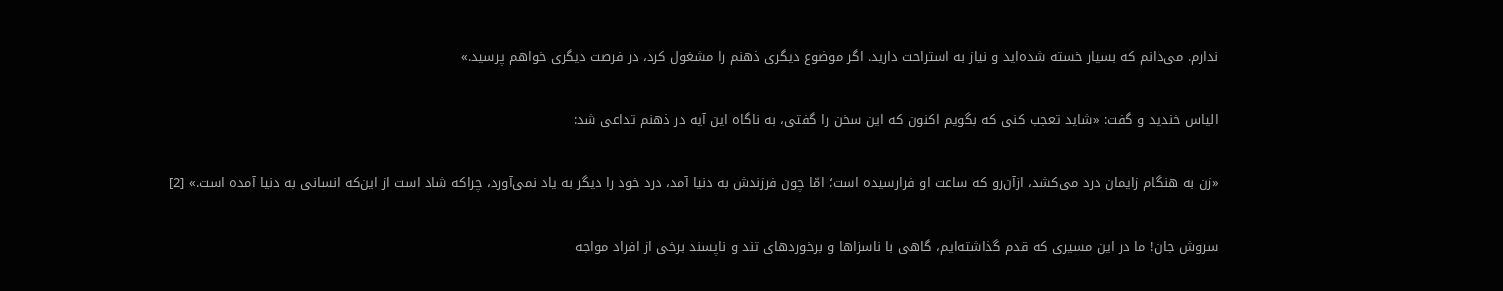ندارم. می‌دانم که بسیار خسته شده‌اید و نیاز به استراحت دارید. اگر موضوع دیگری ذهنم را مشغول کرد، در فرصت دیگری خواهم پرسید.»

الیاس خندید و گفت: «شاید تعجب کنی که بگویم اکنون که این سخن را گفتی، به ناگاه این آیه در ذهنم تداعی شد:

«زن به هنگام زایمان درد می‌کشد، ازآن‌رو که ساعت او فرارسیده است؛ امّا چون فرزندش به دنیا آمد، درد خود را دیگر به یاد نمی‌آورد، چراکه شاد است از این‌که انسانی به دنیا آمده است.» [2]

سروش جان! ما در این مسیری که قدم گذاشته‌ایم، گاهی با ناسزاها و برخوردهای تند و ناپسند برخی از افراد مواجه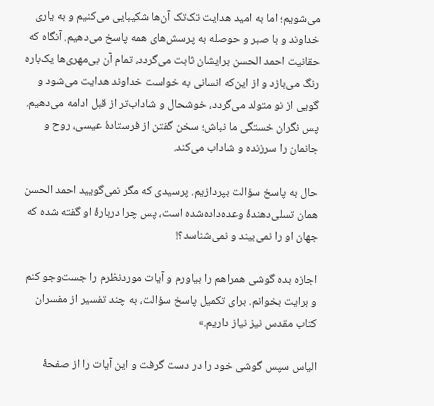می‌شویم؛ اما به امید هدایت تک‌تک آن‌ها شکیبایی می‌کنیم و به یاری خداوند و با صبر و حوصله به پرسش‌های همه پاسخ می‌دهیم. آنگاه که حقانیت احمد الحسن برایشان ثابت می‌گردد، تمام آن بی‌مهری‌ها ‌یک‌باره رنگ می‌بازد و از این‌که انسانی به خواست خداوند هدایت می‌شود و گویی از نو متولد می‌گردد، خوشحال و شاداب‌تر از قبل ادامه می‌دهیم. پس نگران خستگی ما نباش؛ سخن گفتن از فرستادهٔ عیسی، روح و جانمان را سرزنده و شاداب می‌کند.

حال به پاسخ سؤالت بپردازیم. پرسیدی که مگر نمی‌گویید احمد الحسن همان تسلی‌دهندۀ وعده‌داده‌شده است، پس چرا دربارۀ او گفته شده که جهان او را نمی‌بیند و نمی‌شناسد؟!

اجازه بده گوشی همراهم را بیاورم و آیات موردنظرم را جست‌وجو کنم و برایت بخوانم. برای تکمیل پاسخ سؤالت، به چند تفسیر از مفسران کتاب مقدس نیز نیاز داریم.»

الیاس سپس گوشی خود را در دست گرفت و این آیات را از صفحۀ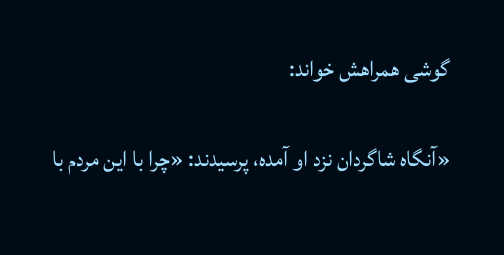گوشی همراهش خواند:

«آنگاه شاگردان نزد او آمده، پرسیدند: «چرا با این مردم با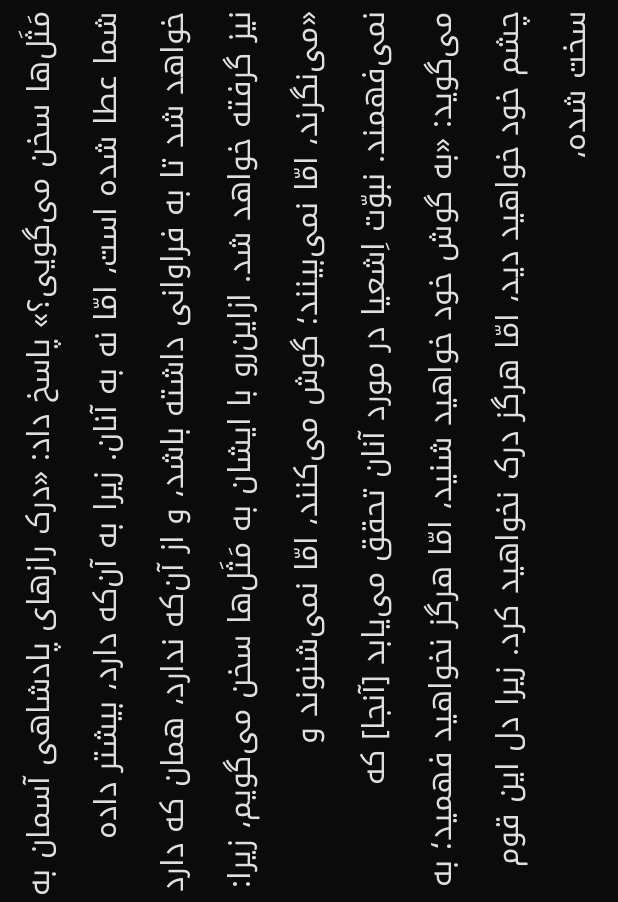مَثَل‌ها سخن می‌گویی؟» پاسخ داد: «درک رازهای پادشاهی آسمان به شما عطا شده است، امّا نه به آنان. زیرا به آن‌که دارد، بیشتر داده خواهد شد تا به ‌فراوانی داشته باشد، و از آن‌که ندارد، همان که دارد نیز گرفته خواهد شد. ازاین‌رو با ایشان به مَثَل‌ها سخن می‌گویم، زیرا: «می‌نگرند، امّا نمی‌بینند؛ گوش می‌کنند، امّا نمی‌شنوند و نمی‌فهمند. نبوّت اِشعیا در مورد آنان تحقق می‌یابد [آنجا] که می‌گوید: «به گوش خود خواهید شنید، امّا هرگز نخواهید فهمید؛ به چشم خود خواهید دید، امّا هرگز درک نخواهید کرد. زیرا دل این قوم سخت شده،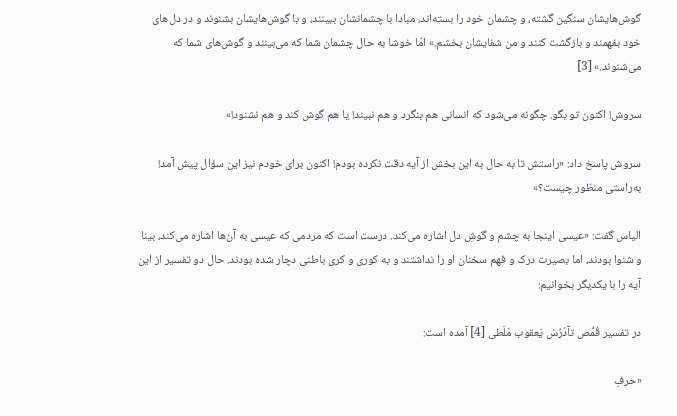گوش‌هایشان سنگین گشته، و چشمان خود را بسته‌اند، مبادا با چشمانشان ببینند، و با گوش‌هایشان بشنوند و در دل‌های خود بفهمند و بازگشت کنند و من شفایشان بخشم.» امّا خوشا به حال چشمان شما که می‌بینند و گوش‌های شما که می‌شنوند.» [3]

سروش! اکنون تو بگو. چگونه می‌شود که انسانی هم بنگرد و هم نبیند! یا هم گوش کند و هم نشنود!»

سروش پاسخ داد: «راستش تا به حال به این بخش از آیه دقت نکرده بودم! اکنون برای خودم نیز این سؤال پیش آمد! به‌راستی منظور چیست؟»

الیاس گفت: «عیسی اینجا به چشم و گوشِ دل اشاره می‌کند. درست است که مردمی که عیسی به آن‌ها اشاره می‌کند، بینا و شنوا بودند، اما بصیرت درک و فهم سخنان او را نداشتند و به کوری و کری باطنی دچار شده بودند. حال دو تفسیر از این آیه را با یکدیگر بخوانیم:

در تفسیر قُمُّص تآدْرُسْ یَعقوب مَلَطی [4] آمده است:

«حرفِ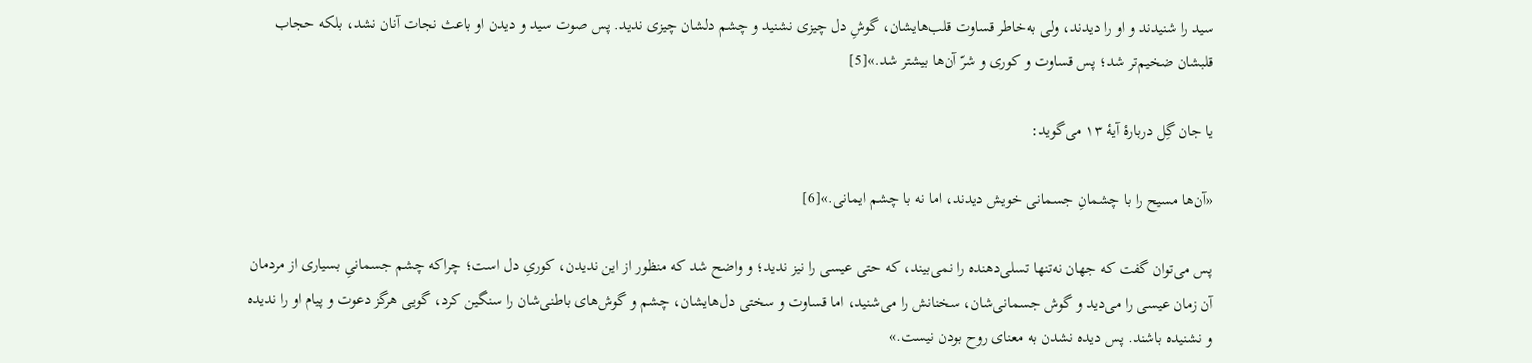سید را شنیدند و او را دیدند، ولی به‌خاطر قساوت قلب‌هایشان، گوشِ دل چیزی نشنید و چشم دلشان چیزی ندید. پس صوت سید و دیدن او باعث نجات آنان نشد، بلکه حجاب قلبشان ضخیم‌تر شد؛ پس قساوت و کوری و شرّ آن‌ها بیشتر شد.»[5]

یا جان گِل دربارۀ آیۀ ۱۳ می‌گوید:

«آن‌ها مسیح را با چشمانِ جسمانی خویش دیدند، اما نه با چشم ایمانی.»[6]

پس می‌توان گفت که جهان نه‌تنها تسلی‌دهنده را نمی‌بیند، که حتی عیسی را نیز ندید؛ و واضح شد که منظور از این ندیدن، کوریِ دل‌ است؛ چراکه چشم جسمانیِ بسیاری از مردمان آن زمان عیسی را می‌دید و گوش جسمانی‌شان، سخنانش را می‌شنید، اما قساوت و سختی دل‌هایشان، چشم‌ و گوش‌های باطنی‌شان را سنگین کرد، گویی هرگز دعوت و پیام او را ندیده و نشنیده باشند. پس دیده نشدن به معنای روح بودن نیست.»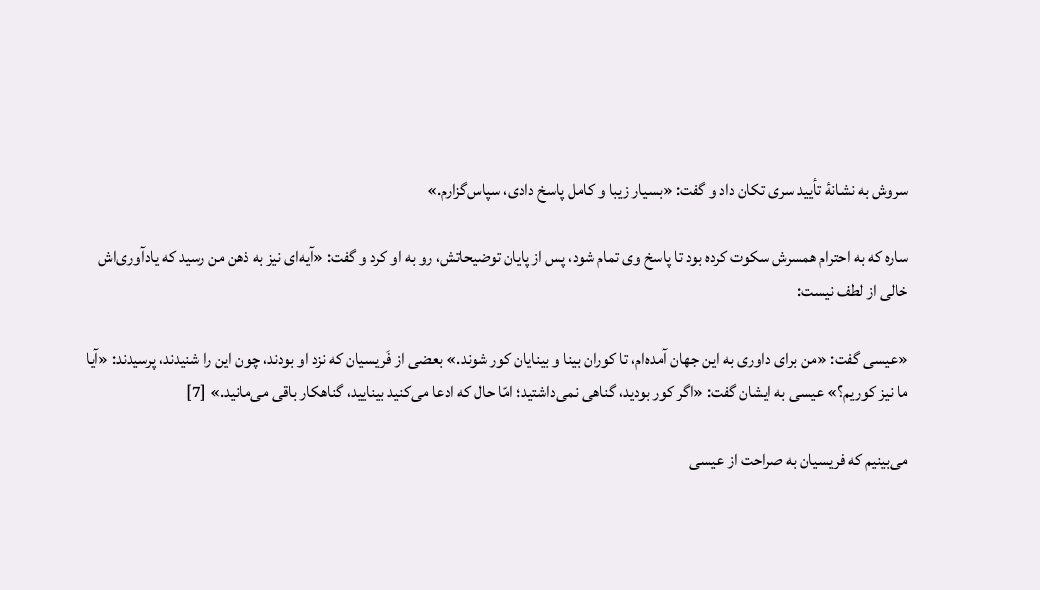سروش به نشانۀ تأیید سری تکان داد و گفت: «بسیار زیبا و کامل پاسخ دادی، سپاس‌گزارم.»

ساره که به احترام همسرش سکوت کرده بود تا پاسخ وی تمام شود، پس از پایان توضیحاتش، رو به او کرد و گفت: «آیه‌ای نیز به ذهن من رسید که یادآوری‌اش خالی از لطف نیست:

«عیسی گفت: «من برای داوری به این جهان آمده‌ام، تا کوران بینا و بینایان کور شوند.» بعضی از فَریسیان که نزد او بودند، چون این را شنیدند، پرسیدند: «آیا ما نیز کوریم؟» عیسی به ایشان گفت: «اگر کور بودید، گناهی نمی‌داشتید؛ امّا حال که ادعا می‌کنید بینایید، گناهکار باقی می‌مانید.» [7]

می‌بینیم که فریسیان به صراحت از عیسی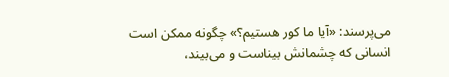می‌پرسند: «آیا ما کور هستیم؟» چگونه ممکن است انسانی که چشمانش بیناست و می‌بیند،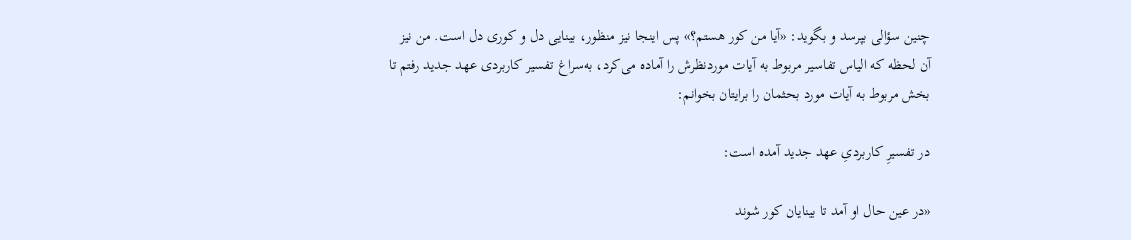چنین سؤالی بپرسد و بگوید: «آیا من کور هستم؟» پس اینجا نیز منظور، بینایی دل و کوری دل است. من نیز آن لحظه که الیاس تفاسیر مربوط به آیات موردنظرش را آماده می‌کرد، به‌سراغ تفسیر کاربردی عهد جدید رفتم تا بخش مربوط به آیات مورد بحثمان را برایتان بخوانم:

در تفسیرِ کاربردیِ عهد جدید آمده است:

«در عین حال او آمد تا بینایان کور شوند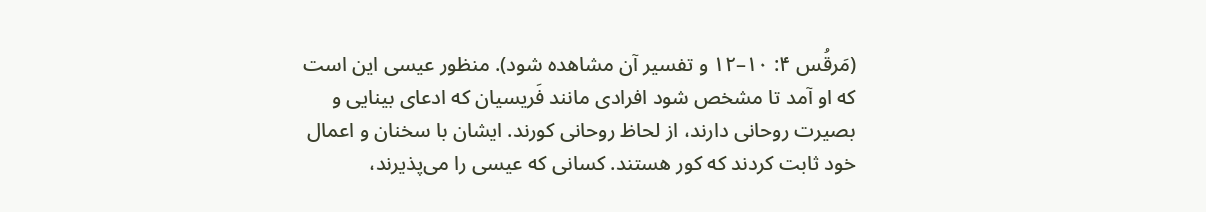(مَرقُس ۴: ۱۰–۱۲ و تفسیر آن مشاهده شود). منظور عیسی این است که او آمد تا مشخص شود افرادی مانند فَریسیان که ادعای بینایی و بصیرت روحانی دارند، از لحاظ روحانی کورند. ایشان با سخنان و اعمال خود ثابت کردند که کور هستند. کسانی که عیسی را می‌پذیرند،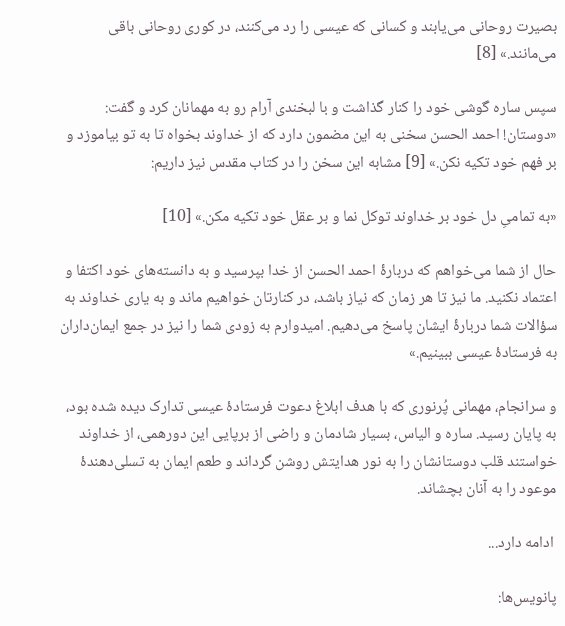بصیرت روحانی می‌یابند و کسانی که عیسی را رد می‌کنند، در کوری روحانی باقی می‌مانند.» [8]

سپس ساره گوشی خود را کنار گذاشت و با لبخندی آرام رو به مهمانان کرد و گفت: «دوستان! احمد الحسن سخنی به این مضمون دارد که از خداوند بخواه تا به تو بیاموزد و بر فهم خود تکیه نکن.» [9] مشابه این سخن را در کتاب مقدس نیز داریم:

«به تمامیِ دل خود بر خداوند توکل نما و بر عقل خود تکیه مکن.» [10]

حال از شما می‌خواهم که دربارۀ احمد الحسن از خدا بپرسید و به دانسته‌های خود اکتفا و اعتماد نکنید. ما نیز تا هر زمان که نیاز باشد، در کنارتان خواهیم ماند و به یاری خداوند به سؤالات‌ شما دربارۀ ایشان پاسخ می‌دهیم. امیدوارم به زودی شما را نیز در جمع ایمان‌داران به فرستادهٔ عیسی ببینیم.»

و سرانجام، مهمانی پُرنوری که با هدف ابلاغ دعوت فرستادهٔ عیسی تدارک دیده شده بود، به پایان رسید. ساره و الیاس، بسیار شادمان و راضی از برپایی این دورهمی، از خداوند خواستند قلب دوستانشان را به نور هدایتش روشن گرداند و طعم ایمان به تسلی‌دهندهٔ موعود را به آنان بچشاند.

 ادامه دارد...

پانویس‌ها: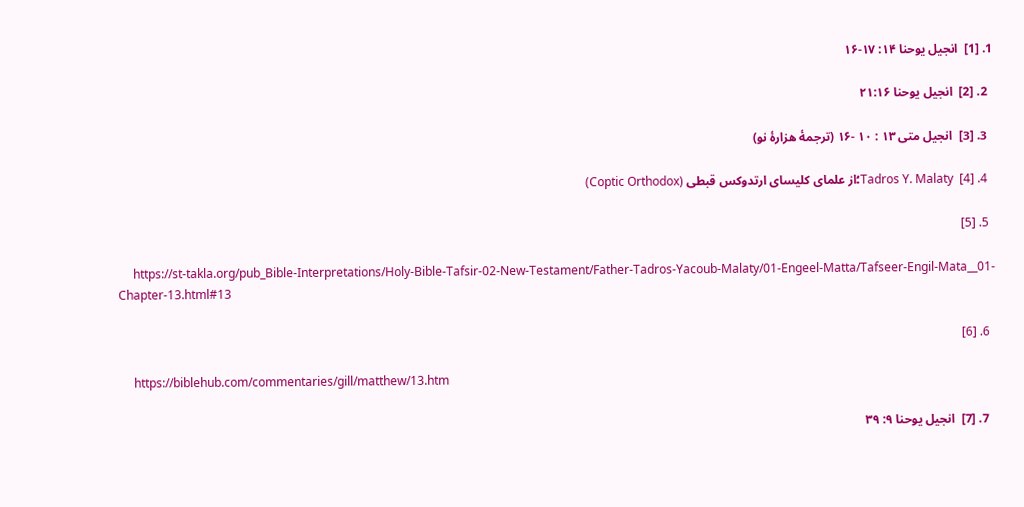1. [1]  انجیل یوحنا ۱۴: ۱۷-۱۶

  2. [2]  انجیل یوحنا ۲۱:۱۶

  3. [3]  انجیل متی ۱۳ : ۱۰ -۱۶ (ترجمۀ هزارۀ نو)

  4. [4]  Tadros Y. Malaty؛از علمای کلیسای ارتدوکس قبطی (Coptic Orthodox)

  5. [5]

     https://st-takla.org/pub_Bible-Interpretations/Holy-Bible-Tafsir-02-New-Testament/Father-Tadros-Yacoub-Malaty/01-Engeel-Matta/Tafseer-Engil-Mata__01-Chapter-13.html#13

  6. [6]

     https://biblehub.com/commentaries/gill/matthew/13.htm

  7. [7]  انجیل یوحنا ۹: ۳۹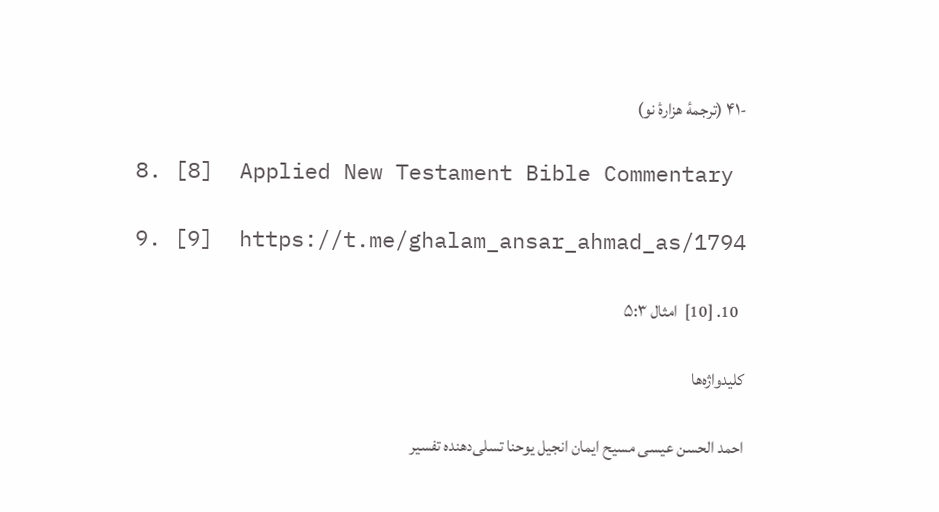-۴۱ (ترجمۀ هزارۀ نو)

  8. [8]  Applied New Testament Bible Commentary

  9. [9]  https://t.me/ghalam_ansar_ahmad_as/1794

  10. [10]  امثال ۵:۳

کلیدواژه‌ها

احمد الحسن عیسی مسیح ایمان انجیل یوحنا تسلی‌دهنده تفسیر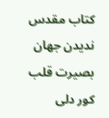کتاب مقدس ندیدن جهان بصیرت قلب کور دلی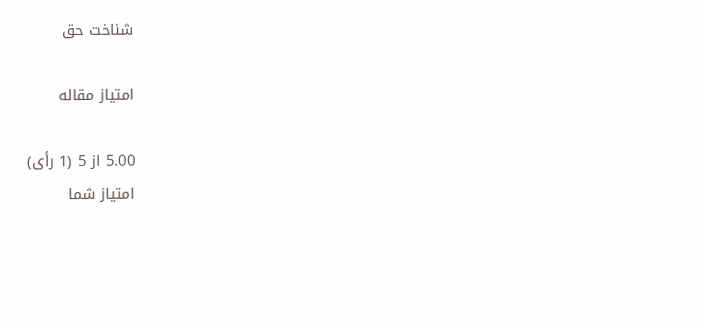شناخت حق

امتیاز مقاله

5.00 از 5 (1 رأی)
امتیاز شما